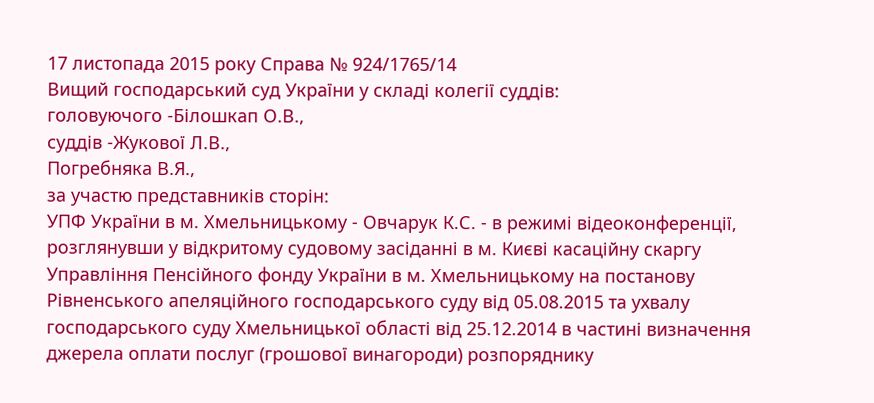17 листопада 2015 року Справа № 924/1765/14
Вищий господарський суд України у складі колегії суддів:
головуючого -Білошкап О.В.,
суддів -Жукової Л.В.,
Погребняка В.Я.,
за участю представників сторін:
УПФ України в м. Хмельницькому - Овчарук К.С. - в режимі відеоконференції,
розглянувши у відкритому судовому засіданні в м. Києві касаційну скаргу Управління Пенсійного фонду України в м. Хмельницькому на постанову Рівненського апеляційного господарського суду від 05.08.2015 та ухвалу господарського суду Хмельницької області від 25.12.2014 в частині визначення джерела оплати послуг (грошової винагороди) розпоряднику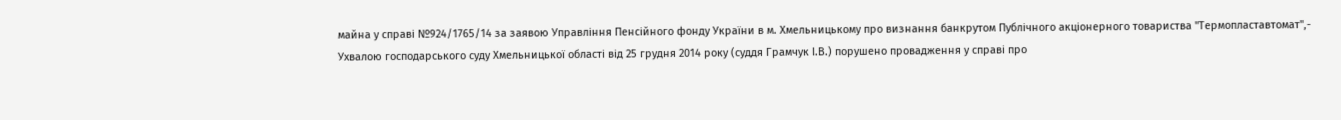майна у справі №924/1765/14 за заявою Управління Пенсійного фонду України в м. Хмельницькому про визнання банкрутом Публічного акціонерного товариства "Термопластавтомат",-
Ухвалою господарського суду Хмельницької області від 25 грудня 2014 року (суддя Грамчук І.В.) порушено провадження у справі про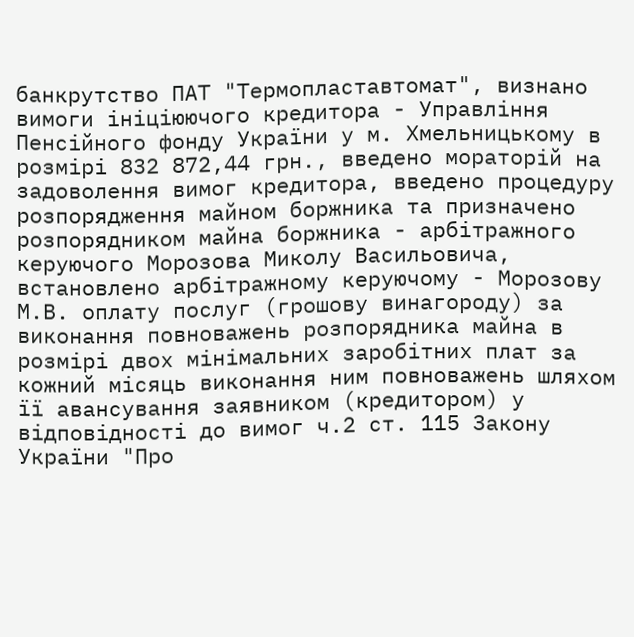банкрутство ПАТ "Термопластавтомат", визнано вимоги ініціюючого кредитора - Управління Пенсійного фонду України у м. Хмельницькому в розмірі 832 872,44 грн., введено мораторій на задоволення вимог кредитора, введено процедуру розпорядження майном боржника та призначено розпорядником майна боржника - арбітражного керуючого Морозова Миколу Васильовича, встановлено арбітражному керуючому - Морозову М.В. оплату послуг (грошову винагороду) за виконання повноважень розпорядника майна в розмірі двох мінімальних заробітних плат за кожний місяць виконання ним повноважень шляхом її авансування заявником (кредитором) у відповідності до вимог ч.2 ст. 115 Закону України "Про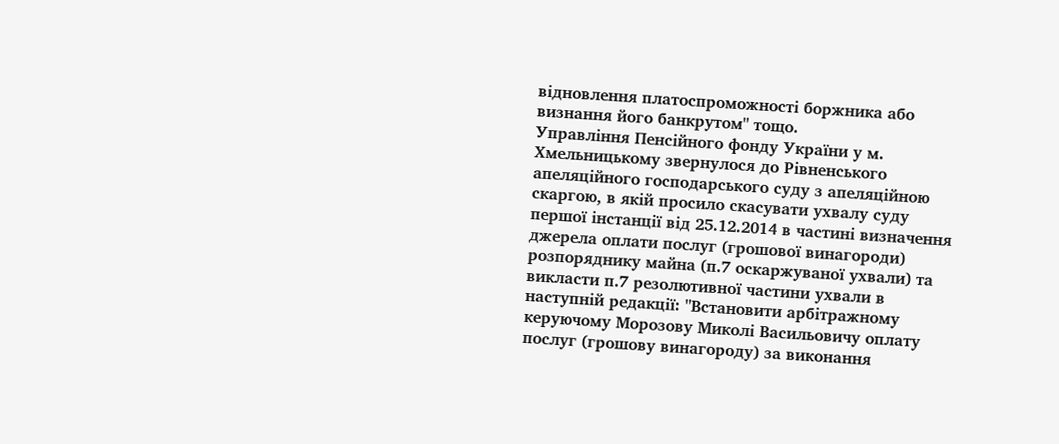відновлення платоспроможності боржника або визнання його банкрутом" тощо.
Управління Пенсійного фонду України у м. Хмельницькому звернулося до Рівненського апеляційного господарського суду з апеляційною скаргою, в якій просило скасувати ухвалу суду першої інстанції від 25.12.2014 в частині визначення джерела оплати послуг (грошової винагороди) розпоряднику майна (п.7 оскаржуваної ухвали) та викласти п.7 резолютивної частини ухвали в наступній редакції: "Встановити арбітражному керуючому Морозову Миколі Васильовичу оплату послуг (грошову винагороду) за виконання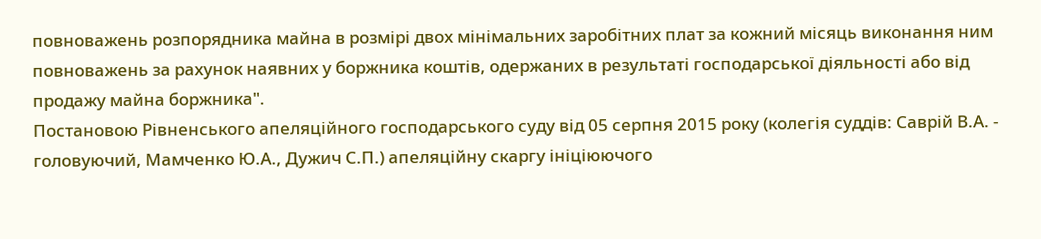повноважень розпорядника майна в розмірі двох мінімальних заробітних плат за кожний місяць виконання ним повноважень за рахунок наявних у боржника коштів, одержаних в результаті господарської діяльності або від продажу майна боржника".
Постановою Рівненського апеляційного господарського суду від 05 серпня 2015 року (колегія суддів: Саврій В.А. - головуючий, Мамченко Ю.А., Дужич С.П.) апеляційну скаргу ініціюючого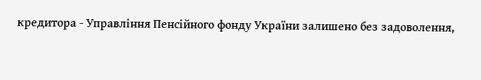кредитора - Управління Пенсійного фонду України залишено без задоволення,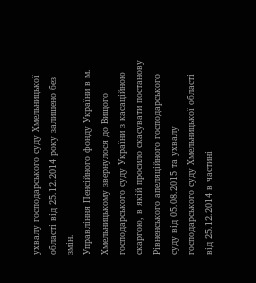ухвалу господарського суду Хмельницької області від 25.12.2014 року залишено без змін.
Управління Пенсійного фонду України в м. Хмельницькому звернулося до Вищого господарського суду України з касаційною скаргою, в якій просило скасувати постанову Рівненського апеляційного господарського суду від 05.08.2015 та ухвалу господарського суду Хмельницької області від 25.12.2014 в частині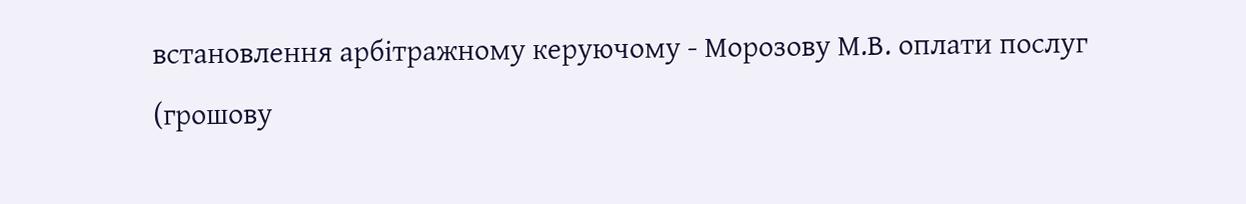встановлення арбітражному керуючому - Морозову М.В. оплати послуг (грошову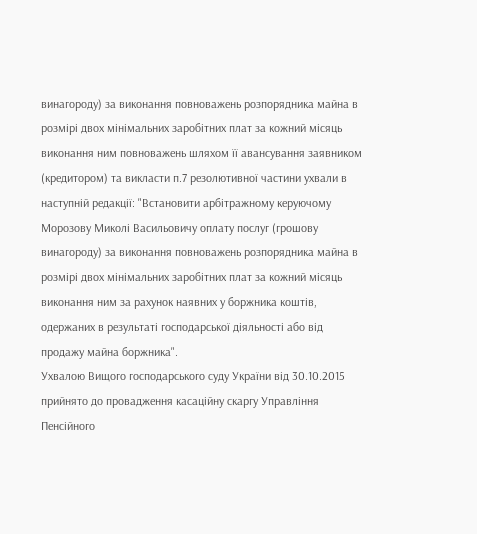винагороду) за виконання повноважень розпорядника майна в розмірі двох мінімальних заробітних плат за кожний місяць виконання ним повноважень шляхом її авансування заявником (кредитором) та викласти п.7 резолютивної частини ухвали в наступній редакції: "Встановити арбітражному керуючому Морозову Миколі Васильовичу оплату послуг (грошову винагороду) за виконання повноважень розпорядника майна в розмірі двох мінімальних заробітних плат за кожний місяць виконання ним за рахунок наявних у боржника коштів, одержаних в результаті господарської діяльності або від продажу майна боржника".
Ухвалою Вищого господарського суду України від 30.10.2015 прийнято до провадження касаційну скаргу Управління Пенсійного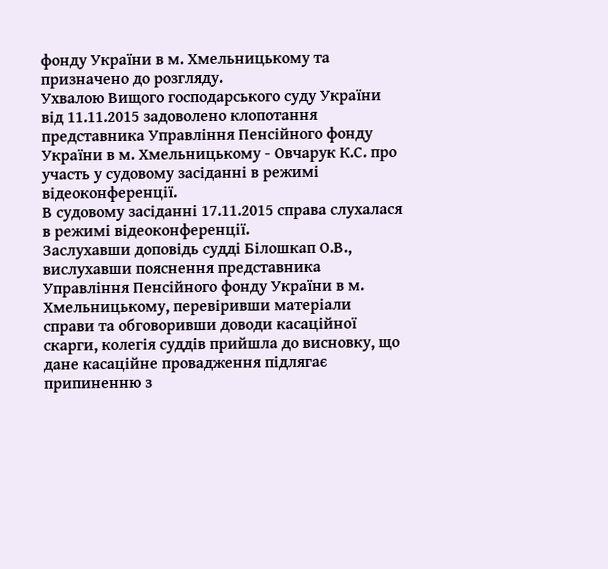фонду України в м. Хмельницькому та призначено до розгляду.
Ухвалою Вищого господарського суду України від 11.11.2015 задоволено клопотання представника Управління Пенсійного фонду України в м. Хмельницькому - Овчарук К.С. про участь у судовому засіданні в режимі відеоконференції.
В судовому засіданні 17.11.2015 справа слухалася в режимі відеоконференції.
Заслухавши доповідь судді Білошкап О.В., вислухавши пояснення представника Управління Пенсійного фонду України в м. Хмельницькому, перевіривши матеріали справи та обговоривши доводи касаційної скарги, колегія суддів прийшла до висновку, що дане касаційне провадження підлягає припиненню з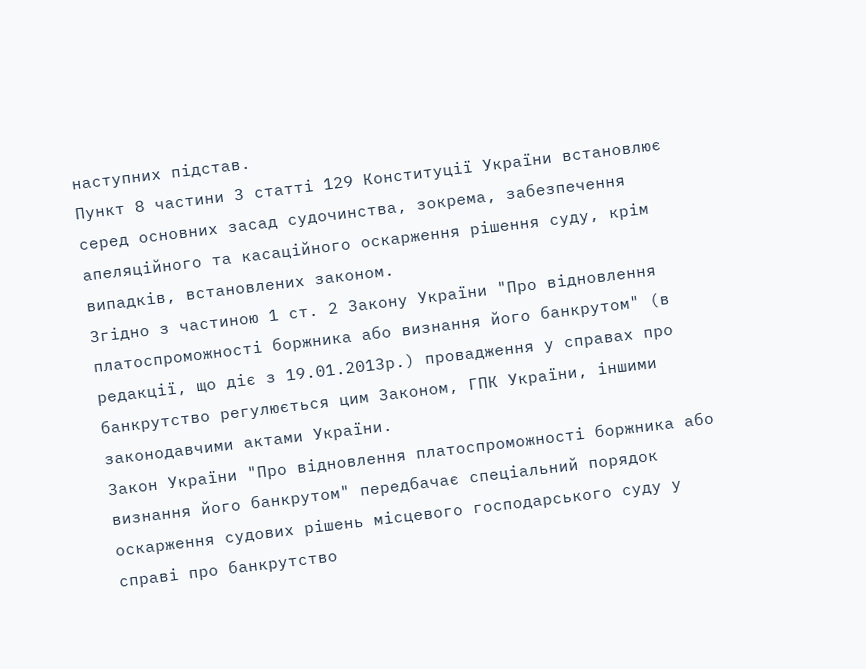наступних підстав.
Пункт 8 частини 3 статті 129 Конституції України встановлює серед основних засад судочинства, зокрема, забезпечення апеляційного та касаційного оскарження рішення суду, крім випадків, встановлених законом.
Згідно з частиною 1 ст. 2 Закону України "Про відновлення платоспроможності боржника або визнання його банкрутом" (в редакції, що діє з 19.01.2013р.) провадження у справах про банкрутство регулюється цим Законом, ГПК України, іншими законодавчими актами України.
Закон України "Про відновлення платоспроможності боржника або визнання його банкрутом" передбачає спеціальний порядок оскарження судових рішень місцевого господарського суду у справі про банкрутство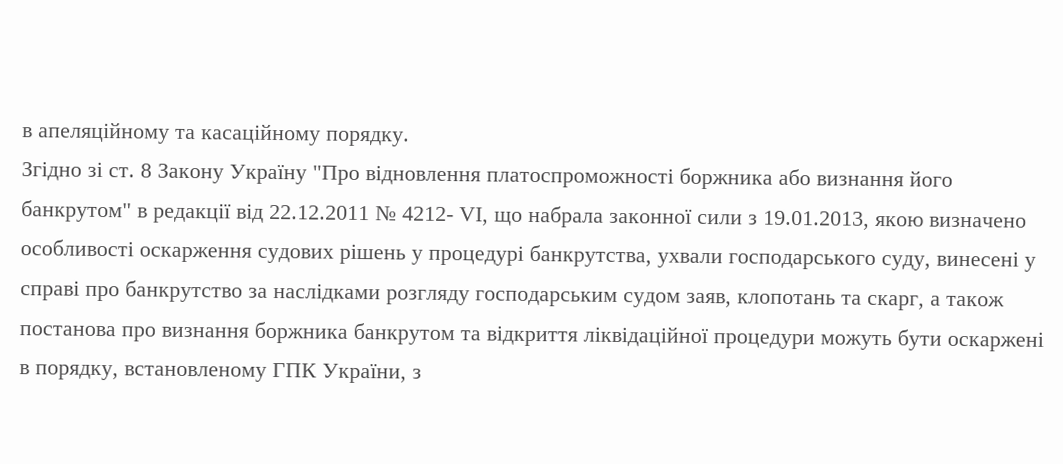в апеляційному та касаційному порядку.
Згідно зі ст. 8 Закону Україну "Про відновлення платоспроможності боржника або визнання його банкрутом" в редакції від 22.12.2011 № 4212- VІ, що набрала законної сили з 19.01.2013, якою визначено особливості оскарження судових рішень у процедурі банкрутства, ухвали господарського суду, винесені у справі про банкрутство за наслідками розгляду господарським судом заяв, клопотань та скарг, а також постанова про визнання боржника банкрутом та відкриття ліквідаційної процедури можуть бути оскаржені в порядку, встановленому ГПК України, з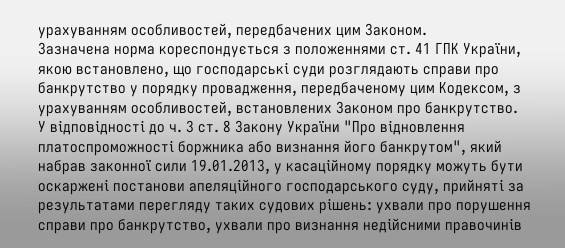урахуванням особливостей, передбачених цим Законом.
Зазначена норма кореспондується з положеннями ст. 41 ГПК України, якою встановлено, що господарські суди розглядають справи про банкрутство у порядку провадження, передбаченому цим Кодексом, з урахуванням особливостей, встановлених Законом про банкрутство.
У відповідності до ч. 3 ст. 8 Закону України "Про відновлення платоспроможності боржника або визнання його банкрутом", який набрав законної сили 19.01.2013, у касаційному порядку можуть бути оскаржені постанови апеляційного господарського суду, прийняті за результатами перегляду таких судових рішень: ухвали про порушення справи про банкрутство, ухвали про визнання недійсними правочинів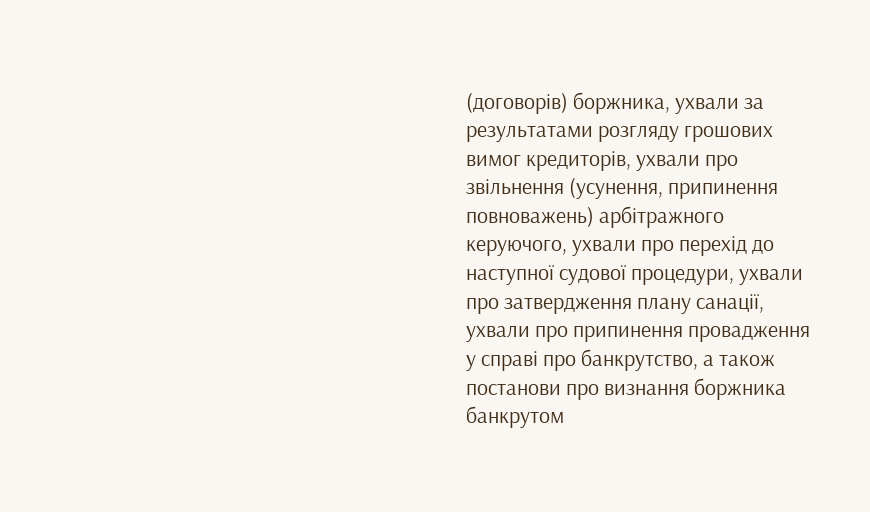(договорів) боржника, ухвали за результатами розгляду грошових вимог кредиторів, ухвали про звільнення (усунення, припинення повноважень) арбітражного керуючого, ухвали про перехід до наступної судової процедури, ухвали про затвердження плану санації, ухвали про припинення провадження у справі про банкрутство, а також постанови про визнання боржника банкрутом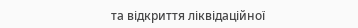та відкриття ліквідаційної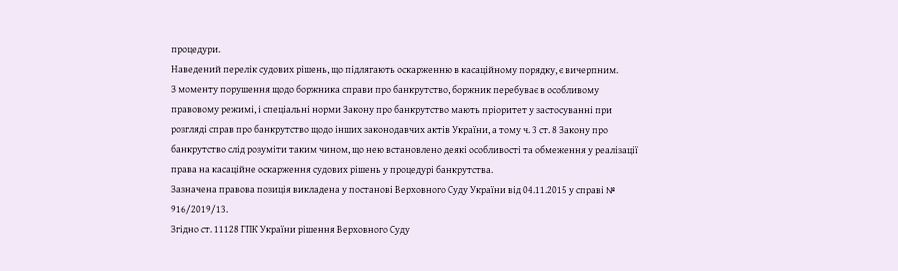процедури.
Наведений перелік судових рішень, що підлягають оскарженню в касаційному порядку, є вичерпним.
З моменту порушення щодо боржника справи про банкрутство, боржник перебуває в особливому правовому режимі, і спеціальні норми Закону про банкрутство мають пріоритет у застосуванні при розгляді справ про банкрутство щодо інших законодавчих актів України, а тому ч. 3 ст. 8 Закону про банкрутство слід розуміти таким чином, що нею встановлено деякі особливості та обмеження у реалізації права на касаційне оскарження судових рішень у процедурі банкрутства.
Зазначена правова позиція викладена у постанові Верховного Суду України від 04.11.2015 у справі № 916/2019/13.
Згідно ст. 11128 ГПК України рішення Верховного Суду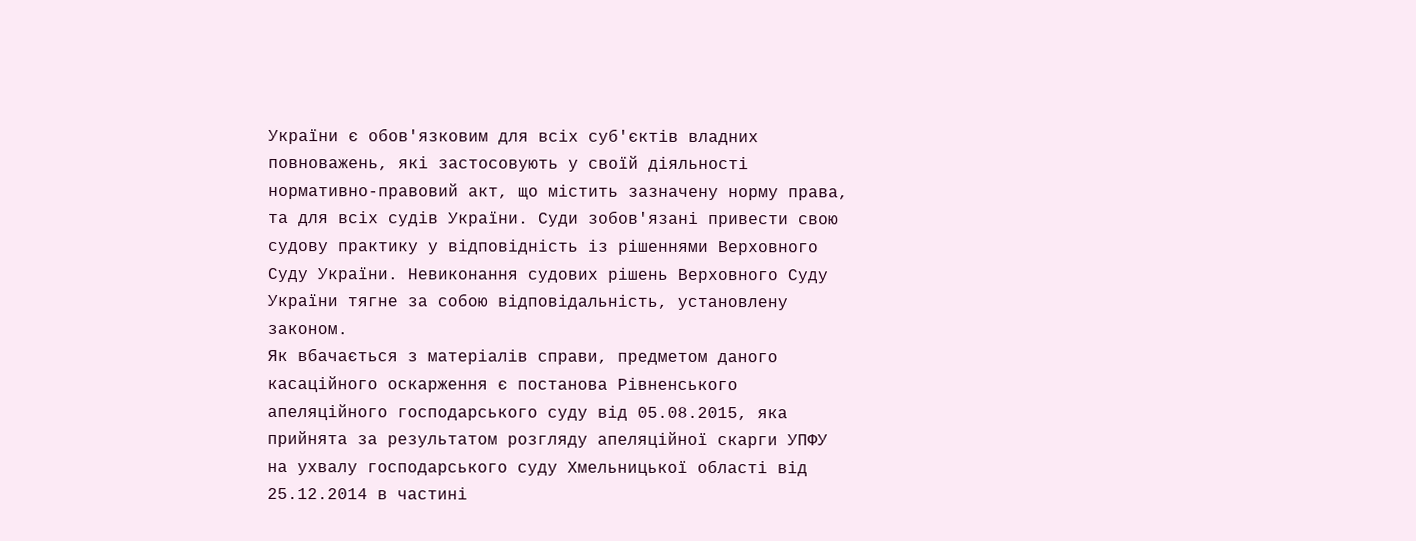України є обов'язковим для всіх суб'єктів владних повноважень, які застосовують у своїй діяльності нормативно-правовий акт, що містить зазначену норму права, та для всіх судів України. Суди зобов'язані привести свою судову практику у відповідність із рішеннями Верховного Суду України. Невиконання судових рішень Верховного Суду України тягне за собою відповідальність, установлену законом.
Як вбачається з матеріалів справи, предметом даного касаційного оскарження є постанова Рівненського апеляційного господарського суду від 05.08.2015, яка прийнята за результатом розгляду апеляційної скарги УПФУ на ухвалу господарського суду Хмельницької області від 25.12.2014 в частині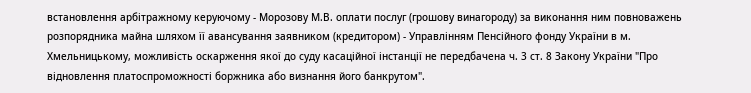встановлення арбітражному керуючому - Морозову М.В. оплати послуг (грошову винагороду) за виконання ним повноважень розпорядника майна шляхом її авансування заявником (кредитором) - Управлінням Пенсійного фонду України в м. Хмельницькому, можливість оскарження якої до суду касаційної інстанції не передбачена ч. 3 ст. 8 Закону України "Про відновлення платоспроможності боржника або визнання його банкрутом".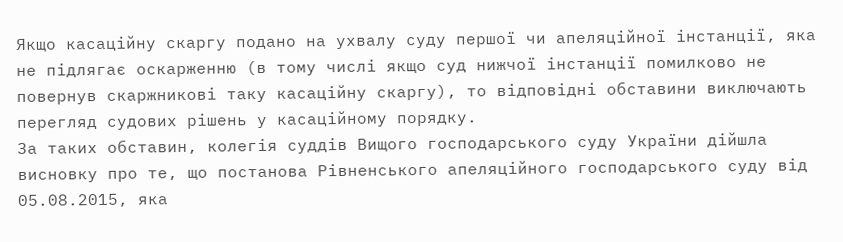Якщо касаційну скаргу подано на ухвалу суду першої чи апеляційної інстанції, яка не підлягає оскарженню (в тому числі якщо суд нижчої інстанції помилково не повернув скаржникові таку касаційну скаргу), то відповідні обставини виключають перегляд судових рішень у касаційному порядку.
За таких обставин, колегія суддів Вищого господарського суду України дійшла висновку про те, що постанова Рівненського апеляційного господарського суду від 05.08.2015, яка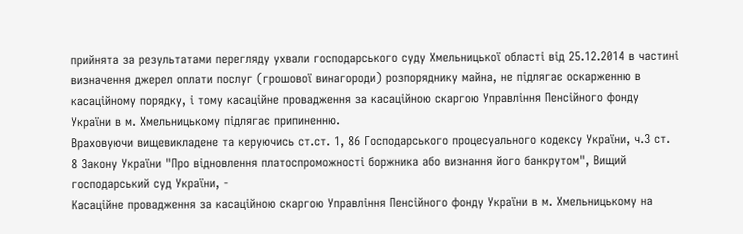прийнята за результатами перегляду ухвали господарського суду Хмельницької області від 25.12.2014 в частині визначення джерел оплати послуг (грошової винагороди) розпоряднику майна, не підлягає оскарженню в касаційному порядку, і тому касаційне провадження за касаційною скаргою Управління Пенсійного фонду України в м. Хмельницькому підлягає припиненню.
Враховуючи вищевикладене та керуючись ст.ст. 1, 86 Господарського процесуального кодексу України, ч.3 ст. 8 Закону України "Про відновлення платоспроможності боржника або визнання його банкрутом", Вищий господарський суд України, -
Касаційне провадження за касаційною скаргою Управління Пенсійного фонду України в м. Хмельницькому на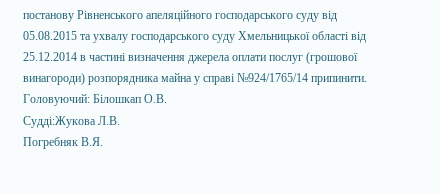постанову Рівненського апеляційного господарського суду від 05.08.2015 та ухвалу господарського суду Хмельницької області від 25.12.2014 в частині визначення джерела оплати послуг (грошової винагороди) розпорядника майна у справі №924/1765/14 припинити.
Головуючий: Білошкап О.В.
Судді:Жукова Л.В.
Погребняк В.Я.